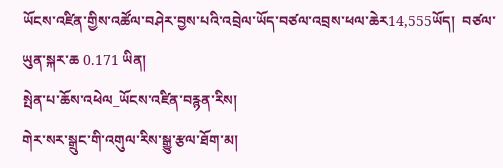ཡོངས་འཛིན་གྱིས་འཚོལ་བཤེར་བྱས་པའི་འབྲེལ་ཡོད་བཙལ་འབྲས་ཕལ་ཆེར14,555ཡོད།  བཙལ་ཡུན་སྐར་ཆ 0.171 ཡིན།
སྤེན་པ་ཆོས་འཕེལ_ཡོངས་འཛིན་བརྙན་རིས།
གེར་སར་སྒྲུང་གི་འགུལ་རིས་སྒྱུ་རྩལ་ཐོག་མ།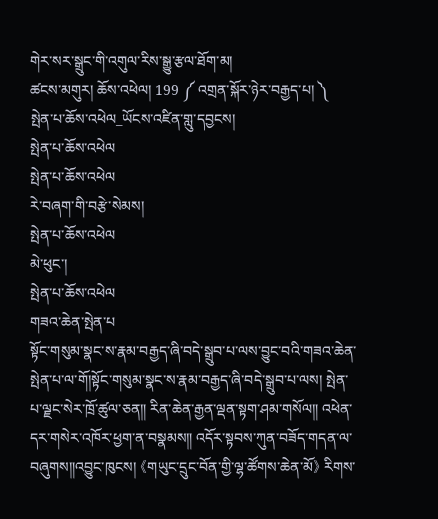གེར་སར་སྒྲུང་གི་འགུལ་རིས་སྒྱུ་རྩལ་ཐོག་མ།
ཚངས་མགུར། ཆོས་འཕེལ། 199 ༼ འགྲན་སྐོར་ཉེར་བརྒྱད་པ། ༽
སྤེན་པ་ཆོས་འཕེལ_ཡོངས་འཛིན་གླུ་དབྱངས།
སྤེན་པ་ཆོས་འཕེལ
སྤེན་པ་ཆོས་འཕེལ
རེ་བཞག་གི་བརྩེ་སེམས།
སྤེན་པ་ཆོས་འཕེལ
མེ་ཕུང་།
སྤེན་པ་ཆོས་འཕེལ
གཟའ་ཆེན་སྤེན་པ
སྟོང་གསུམ་སྣང་ས་རྣམ་བརྒྱད་ཞི་བདེ་སྒྲུབ་པ་ལས་བྱུང་བའི་གཟའ་ཆེན་སྤེན་པ་ལ་གོ།སྟོང་གསུམ་སྣང་ས་རྣམ་བརྒྱད་ཞི་བདེ་སྒྲུབ་པ་ལས། སྤེན་པ་ལྗང་སེར་ཁྲོ་ཚུལ་ཅན༎ རིན་ཆེན་རྒྱན་ལྡན་སྟག་ཤམ་གསོལ༎ འཕེན་དར་གསེར་འཁོར་ཕྱག་ན་བསྣམས༎ འདོར་སྟབས་ཀུན་བཟོད་གདན་ལ་བཞུགས༎འབྱུང་ཁུངས། 《གཡུང་དྲུང་བོན་གྱི་ལྷ་ཚོགས་ཆེན་མོ》 རིགས་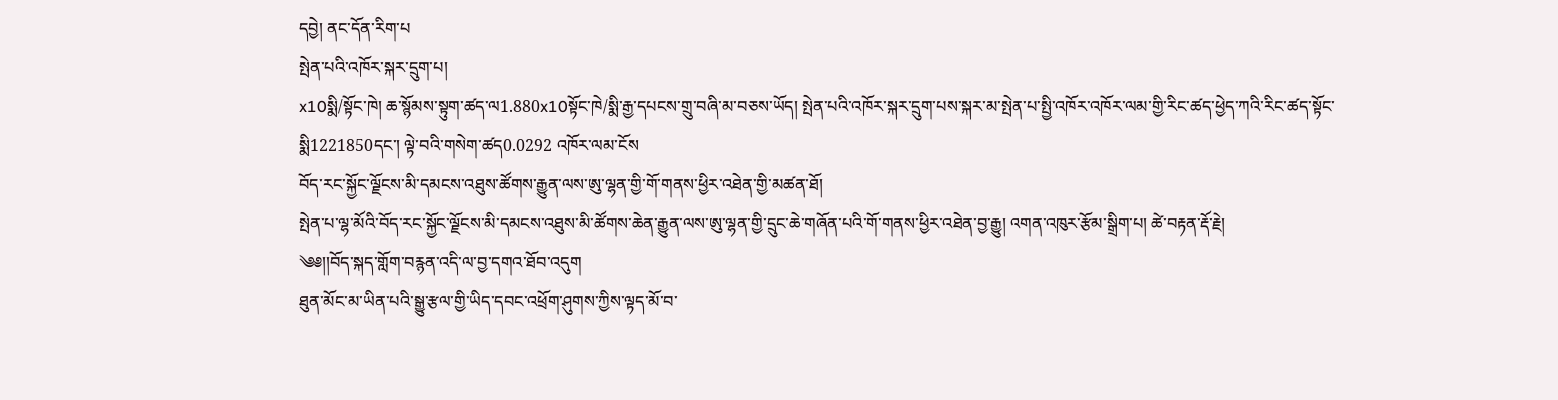དབྱེ། ནང་དོན་རིག་པ
སྤེན་པའི་འཁོར་སྐར་དྲུག་པ།
x10སྨི/སྟོང་ཁེ། ཆ་སྙོམས་སྟུག་ཚད་ལ1.880x10སྟོང་ཁེ/སྨི་རྒྱ་དཔངས་གྲུ་བཞི་མ་བཅས་ཡོད། སྤེན་པའི་འཁོར་སྐར་དྲུག་པས་སྐར་མ་སྤེན་པ་སྤྱི་འཁོར་འཁོར་ལམ་གྱི་རིང་ཚད་ཕྱེད་ཀའི་རིང་ཚད་སྟོང་སྨི1221850དང་། ལྟེ་བའི་གསེག་ཚད0.0292 འཁོར་ལམ་ངོས
བོད་རང་སྐྱོང་ལྗོངས་མི་དམངས་འཐུས་ཚོགས་རྒྱུན་ལས་ཨུ་ལྷན་གྱི་གོ་གནས་ཕྱིར་འཐེན་གྱི་མཚན་ཐོ།
སྤེན་པ་ལྷ་མོའི་བོད་རང་སྐྱོང་ལྗོངས་མི་དམངས་འཐུས་མི་ཚོགས་ཆེན་རྒྱུན་ལས་ཨུ་ལྷན་གྱི་དྲུང་ཆེ་གཞོན་པའི་གོ་གནས་ཕྱིར་འཐེན་བྱ་རྒྱུ། འགན་འཁུར་རྩོམ་སྒྲིག་པ། ཚེ་བརྟན་རྡོ་རྗེ།
༄༅།།བོད་སྐད་གློག་བརྙན་འདི་ལ་བྱ་དགའ་ཐོབ་འདུག
ཐུན་མོང་མ་ཡིན་པའི་སྒྱུ་རྩལ་གྱི་ཡིད་དབང་འཕྲོག་ཤུགས་ཀྱིས་ལྟད་མོ་བ་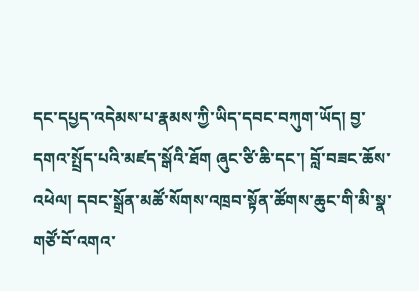དང་དཔྱད་འདེམས་པ་རྣམས་ཀྱི་ཡིད་དབང་བཀུག་ཡོད། བྱ་དགའ་སྤྲོད་པའི་མཛད་སྒོའི་ཐོག ཞུང་ཙི་ཆི་དང་། བློ་བཟང་ཆོས་འཕེལ། དབང་སྒྲོན་མཚོ་སོགས་འཁྲབ་སྟོན་ཚོགས་ཆུང་གི་མི་སྣ་གཙོ་བོ་འགའ་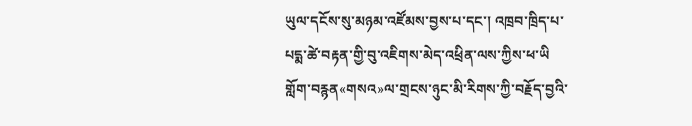ཡུལ་དངོས་སུ་མཉམ་འཛོམས་བྱས་པ་དང་། འཁྲབ་ཁྲིད་པ་པདྨ་ཚེ་བརྟན་གྱི་བུ་འཇིགས་མེད་འཕྲིན་ལས་ཀྱིས་ཕ་ཡི
གློག་བརྙན«གསའ»ལ་གྲངས་ཉུང་མི་རིགས་ཀྱི་བརྗོད་བྱའི་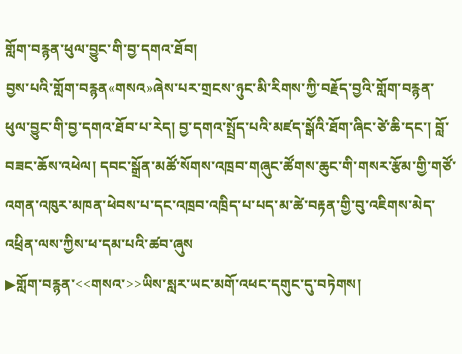གློག་བརྙན་ཕུལ་བྱུང་གི་བྱ་དགའ་ཐོབ།
བྱས་པའི་གློག་བརྙན«གསའ»ཞེས་པར་གྲངས་ཉུང་མི་རིགས་ཀྱི་བརྗོད་བྱའི་གློག་བརྙན་ཕུལ་བྱུང་གི་བྱ་དགའ་ཐོབ་པ་རེད། བྱ་དགའ་སྤྲོད་པའི་མཛད་སྒོའི་ཐོག་ཞིང་ཙེ་ཆི་དང་། བློ་བཟང་ཆོས་འཕེལ། དབང་སྒྲོན་མཚོ་སོགས་འཁྲབ་གཞུང་ཚོགས་ཆུང་གི་གསར་རྩོམ་གྱི་གཙོ་འགན་འཁུར་མཁན་ཕེབས་པ་དང་འཁྲབ་འཁྲིད་པ་པད་མ་ཚེ་བརྟན་གྱི་བུ་འཇིགས་མེད་འཕྲིན་ལས་ཀྱིས་ཕ་དམ་པའི་ཚབ་ཞུས
▶གློག་བརྙན་<<གསའ་>>ཡིས་སླར་ཡང་མགོ་འཕང་དགུང་དུ་བཏེགས།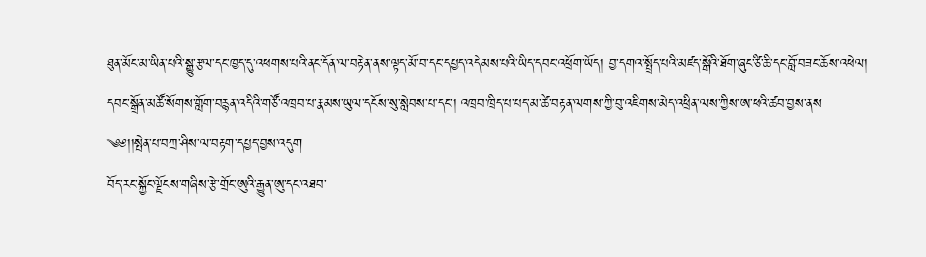ཐུན་མོང་མ་ཡིན་པའི་སྒྱུ་རྩལ་དང་ཁྱད་དུ་འཕགས་པའི་ནང་དོན་ལ་བརྟེན་ནས་ལྟད་མོ་བ་དང་དཔྱད་འདེམས་པའི་ཡིད་དབང་འཕྲོག་ཡོད། བྱ་དགའ་སྤྲོད་པའི་མཛད་སྒོའི་ཐོག་ཞུང་ཙི་ཆི་དང་བློ་བཟང་ཆོས་འཕེལ། དབང་སྒྲོན་མཚོ་སོགས་གློག་བརྙན་འདིའི་གཙོ་འཁྲབ་པ་རྣམས་ཡུལ་དངོས་སུ་སླེབས་པ་དང་། འཁྲབ་ཁྲིད་པ་པད་མ་ཚེ་བརྟན་ལགས་ཀྱི་བུ་འཇིགས་མེད་འཕྲིན་ལས་ཀྱིས་ཨ་ཕའི་ཚབ་བྱས་ནས
༄༅།།སྤེན་པ་བཀྲ་ཤིས་ལ་བརྟག་དཔྱད་བྱས་འདུག
བོད་རང་སྐྱོང་ལྗོངས་གཞིས་རྩེ་གྲོང་ཨུའི་རྒྱུན་ཨུ་དང་འཐབ་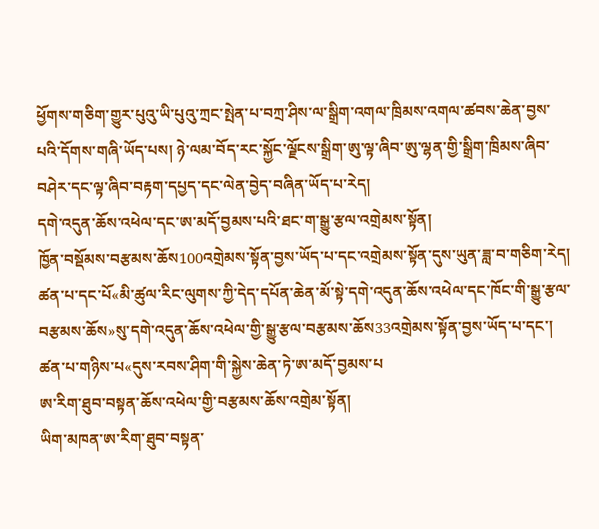ཕྱོགས་གཅིག་གྱུར་པུའུ་ཡི་པུའུ་ཀྲང་སྤེན་པ་བཀྲ་ཤིས་ལ་སྒྲིག་འགལ་ཁྲིམས་འགལ་ཚབས་ཆེན་བྱས་པའི་དོགས་གཞི་ཡོད་པས། ཉེ་ལམ་བོད་རང་སྐྱོང་ལྗོངས་སྒྲིག་ཨུ་ལྟ་ཞིབ་ཨུ་ལྷན་གྱི་སྒྲིག་ཁྲིམས་ཞིབ་བཤེར་དང་ལྟ་ཞིབ་བརྟག་དཔྱད་དང་ལེན་བྱེད་བཞིན་ཡོད་པ་རེད།
དགེ་འདུན་ཆོས་འཕེལ་དང་ཨ་མདོ་བྱམས་པའི་ཐང་ག་སྒྱུ་རྩལ་འགྲེམས་སྟོན།
ཁྱོན་བསྡོམས་བརྩམས་ཆོས100འགྲེམས་སྟོན་བྱས་ཡོད་པ་དང་འགྲེམས་སྟོན་དུས་ཡུན་ཟླ་བ་གཅིག་རེད། ཚན་པ་དང་པོ«མི་ཚུལ་རིང་ལུགས་ཀྱི་དེད་དཔོན་ཆེན་མོ་སྟེ་དགེ་འདུན་ཆོས་འཕེལ་དང་ཁོང་གི་སྒྱུ་རྩལ་བརྩམས་ཆོས»སུ་དགེ་འདུན་ཆོས་འཕེལ་གྱི་སྒྱུ་རྩལ་བརྩམས་ཆོས33འགྲེམས་སྟོན་བྱས་ཡོད་པ་དང་། ཚན་པ་གཉིས་པ«དུས་རབས་ཤིག་གི་སྐྱེས་ཆེན་ཏེ་ཨ་མདོ་བྱམས་པ
ཨ་རིག་ཐུབ་བསྟན་ཆོས་འཕེལ་གྱི་བརྩམས་ཆོས་འགྲེམ་སྟོན།
ཡིག་མཁན་ཨ་རིག་ཐུབ་བསྟན་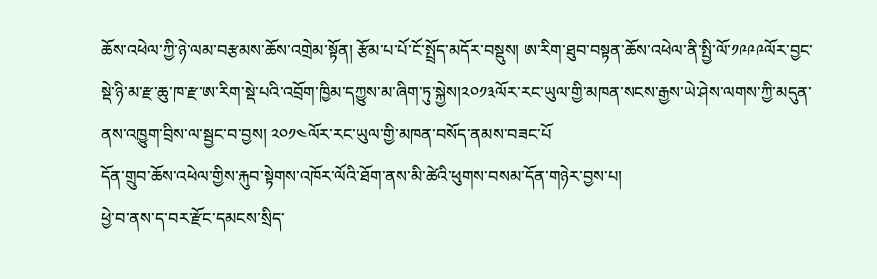ཆོས་འཕེལ་ཀྱི་ཉེ་ལམ་བརྩམས་ཆོས་འགྲེམ་སྟོན། རྩོམ་པ་པོ་ངོ་སྤྲོད་མདོར་བསྡུས། ཨ་རིག་ཐུབ་བསྟན་ཆོས་འཕེལ་ནི་སྤྱི་ལོ་༡༩༩༩ལོར་བྱང་སྡེ་ཉི་མ་རྫ་ཆུ་ཁ་རྫ་ཨ་རིག་སྡེ་པའི་འབྲོག་ཁྱིམ་དཀྱུས་མ་ཞིག་ཏུ་སྐྱེས།༢༠༡༣ལོར་རང་ཡུལ་གྱི་མཁན་སངས་རྒྱས་ཡེ་ཤེས་ལགས་ཀྱི་མདུན་ནས་འཁྱུག་བྲིས་ལ་སྦྱང་བ་བྱས། ༢༠༡༤ལོར་རང་ཡུལ་གྱི་མཁན་བསོད་ནམས་བཟང་པོ
དོན་གྲུབ་ཆོས་འཕེལ་གྱིས་རྐུབ་སྟེགས་འཁོར་ལོའི་ཐོག་ནས་མི་ཚེའི་ཕུགས་བསམ་དོན་གཉེར་བྱས་པ།
ཕྱེ་བ་ནས་ད་བར་རྫོང་དམངས་སྲིད་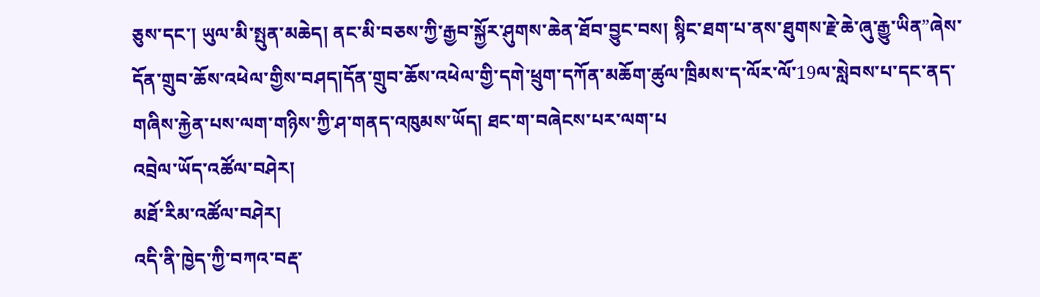ཅུས་དང་། ཡུལ་མི་སྤུན་མཆེད། ནང་མི་བཅས་ཀྱི་རྒྱབ་སྐྱོར་ཤུགས་ཆེན་ཐོབ་བྱུང་བས། སྙིང་ཐག་པ་ནས་ཐུགས་རྗེ་ཆེ་ཞུ་རྒྱུ་ཡིན”ཞེས་དོན་གྲུབ་ཆོས་འཕེལ་གྱིས་བཤད།དོན་གྲུབ་ཆོས་འཕེལ་གྱི་དགེ་ཕྲུག་དཀོན་མཆོག་ཚུལ་ཁྲིམས་ད་ལོར་ལོ་19ལ་སླེབས་པ་དང་ནད་གཞིས་རྐྱེན་པས་ལག་གཉིས་ཀྱི་ཤ་གནད་འཁུམས་ཡོད། ཐང་ག་བཞེངས་པར་ལག་པ
འབྲེལ་ཡོད་འཚོལ་བཤེར།
མཐོ་རིམ་འཚོལ་བཤེར།
འདི་ནི་ཁྱེད་ཀྱི་བཀའ་བརྡ་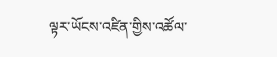ལྟར་ཡོངས་འཛིན་གྱིས་འཚོལ་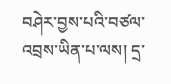བཤེར་བྱས་པའི་བཙལ་འབྲས་ཡིན་པ་ལས། དྲ་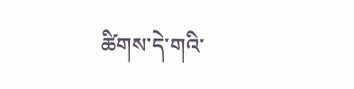ཚིགས་དེ་གའི་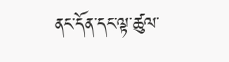ནང་དོན་དང་ལྟ་ཚུལ་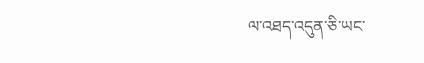ལ་འཐད་འདུན་ཅི་ཡང་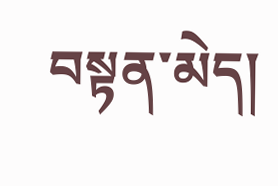བསྟན་མེད།